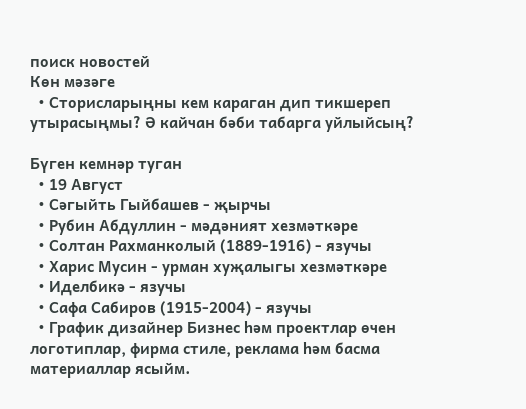поиск новостей
Көн мәзәге
  • Сторисларыңны кем караган дип тикшереп утырасыңмы? Ә кайчан бәби табарга уйлыйсың?

Бүген кемнәр туган
  • 19 Август
  • Сәгыйть Гыйбашев - җырчы
  • Рубин Абдуллин - мәдәният хезмәткәре
  • Солтан Рахманколый (1889-1916) - язучы
  • Харис Мусин - урман хуҗалыгы хезмәткәре
  • Иделбикә - язучы
  • Сафа Сабиров (1915-2004) - язучы
  • График дизайнер Бизнес һәм проектлар өчен логотиплар, фирма стиле, реклама һәм басма материаллар ясыйм.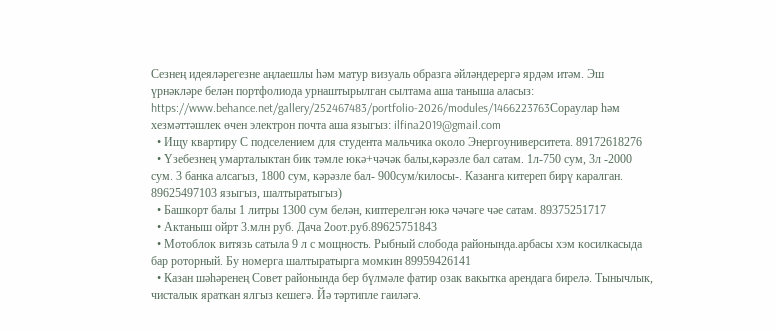Сезнең идеяләрегезне аңлаешлы һәм матур визуаль образга әйләндерергә ярдәм итәм. Эш үрнәкләре белән портфолиода урнаштырылган сылтама аша таныша аласыз: https://www.behance.net/gallery/252467483/portfolio-2026/modules/1466223763Сораулар һәм хезмәттәшлек өчен электрон почта аша языгыз: ilfina2019@gmail.com
  • Ищу квартиру С подселением для студента мальчика около Энергоуниверситета. 89172618276
  • Үзебезнең умарталыктан бик тәмле юкә+чәчәк балы,кәрәзле бал сатам. 1л-750 сум, 3л -2000 сум. 3 банка алсагыз, 1800 сум, кәрәзле бал- 900сум/килосы-. Казанга китереп бирү каралган. 89625497103 языгыз, шалтыратыгыз)
  • Башкорт балы 1 литры 1300 сум белән, киптерелгән юкә чәчәге чәе сатам. 89375251717
  • Актаныш ойрт 3.млн руб. Дача 2оот.руб.89625751843
  • Мотоблок витязь сатыла 9 л с мощность. Рыбный слобода районында.арбасы хэм косилкасыда бар роторный. Бу номерга шалтыратырга момкин 89959426141
  • Казан шәһәренең Совет районында бер бүлмәле фатир озак вакытка арендага бирелә. Тынычлык, чисталык яраткан ялгыз кешегә. Йә тәртипле гаиләгә.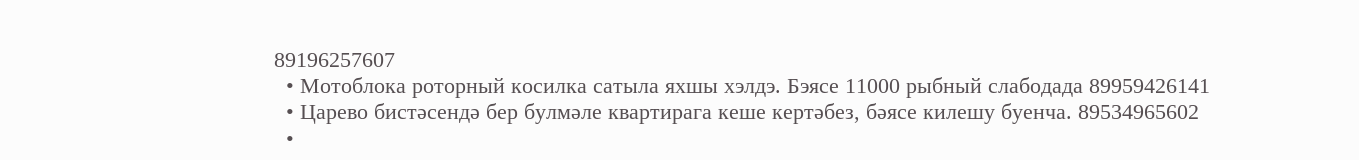89196257607
  • Мотоблока роторный косилка сатыла яхшы хэлдэ. Бэясе 11000 рыбный слабодада 89959426141
  • Царево бистәсендә бер булмәле квартирага кеше кертәбез, бәясе килешу буенча. 89534965602
  •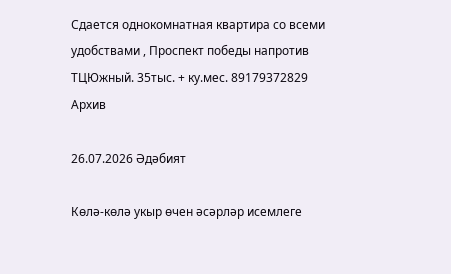Сдается однокомнатная квартира со всеми удобствами , Проспект победы напротив ТЦЮжный. 35тыс. + ку.мес. 89179372829
Архив

26.07.2026 Әдәбият

Көлә-көлә укыр өчен әсәрләр исемлеге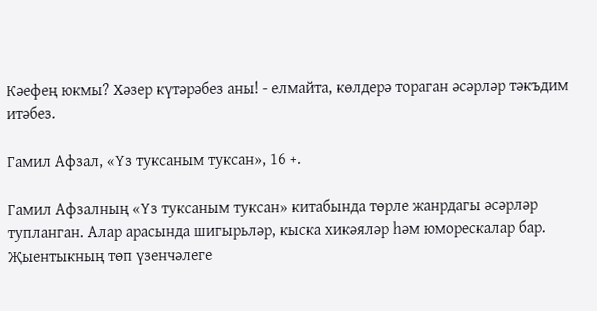Кәефең юкмы? Хәзер күтәрәбез аны! - елмайта, көлдерә тораган әсәрләр тәкъдим итәбез.

Гамил Афзал, «Үз туксаным туксан», 16 +.

Гамил Афзалның «Үз туксаным туксан» китабында төрле жанрдагы әсәрләр тупланган. Алар арасында шигырьләр, кыска хикәяләр һәм юморескалар бар. Җыентыкның төп үзенчәлеге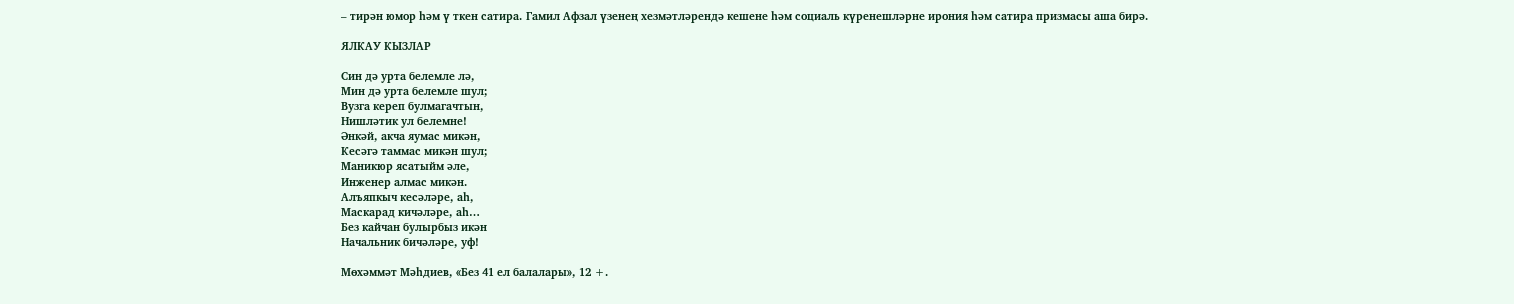– тирән юмор һәм ү ткен сатира. Гамил Афзал үзенең хезмәтләрендә кешене һәм социаль күренешләрне ирония һәм сатира призмасы аша бирә.

ЯЛКАУ КЫЗЛАР

Син дә урта белемле лә,
Мин дә урта белемле шул;
Вузга кереп булмагачтын,
Нишләтик ул белемне!
Әнкәй, акча яумас микән,
Кесәгә таммас микән шул;
Маникюр ясатыйм әле,
Инженер алмас микән.
Алъяпкыч кесәләре, аһ,
Маскарад кичәләре, аһ…
Без кайчан булырбыз икән
Начальник бичәләре, уф!

Мөхәммәт Мәһдиев, «Без 41 ел балалары», 12 +.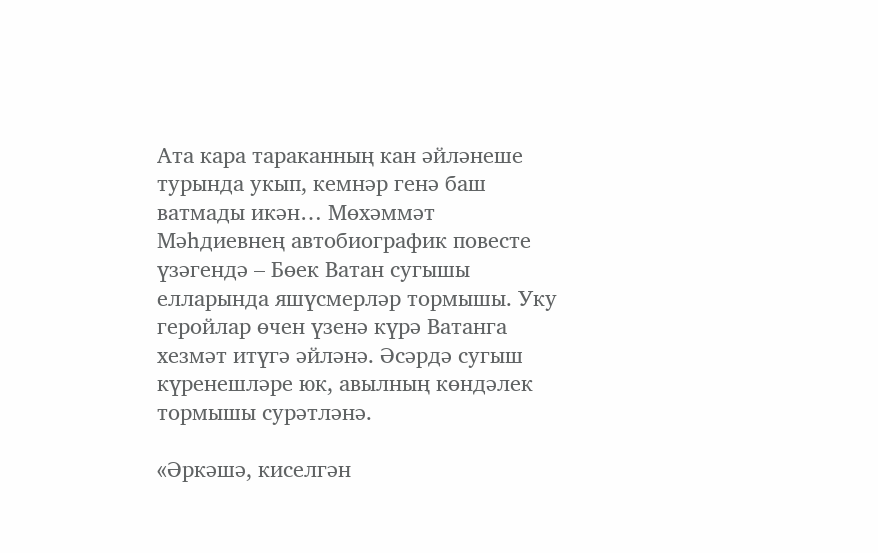Ата кара тараканның кан әйләнеше турында укып, кемнәр генә баш ватмады икән… Мөхәммәт Мәһдиевнең автобиографик повесте үзәгендә – Бөек Ватан сугышы елларында яшүсмерләр тормышы. Уку геройлар өчен үзенә күрә Ватанга хезмәт итүгә әйләнә. Әсәрдә сугыш күренешләре юк, авылның көндәлек тормышы сурәтләнә.

«Әркәшә, киселгән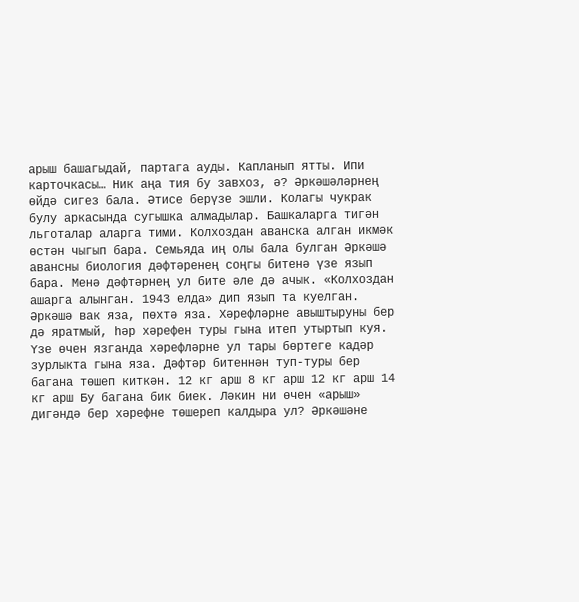арыш башагыдай, партага ауды. Капланып ятты. Ипи карточкасы… Ник аңа тия бу завхоз, ә? Әркәшәләрнең өйдә сигез бала. Әтисе берүзе эшли. Колагы чукрак булу аркасында сугышка алмадылар. Башкаларга тигән льготалар аларга тими. Колхоздан аванска алган икмәк өстән чыгып бара. Семьяда иң олы бала булган Әркәшә авансны биология дәфтәренең соңгы битенә үзе язып бара. Менә дәфтәрнең ул бите әле дә ачык. «Колхоздан ашарга алынган. 1943 елда» дип язып та куелган. Әркәшә вак яза, пөхтә яза. Хәрефләрне авыштыруны бер дә яратмый, һәр хәрефен туры гына итеп утыртып куя. Үзе өчен язганда хәрефләрне ул тары бөртеге кадәр зурлыкта гына яза. Дәфтәр битеннән туп-туры бер багана төшеп киткән. 12 кг арш 8 кг арш 12 кг арш 14 кг арш Бу багана бик биек. Ләкин ни өчен «арыш» дигәндә бер хәрефне төшереп калдыра ул? Әркәшәне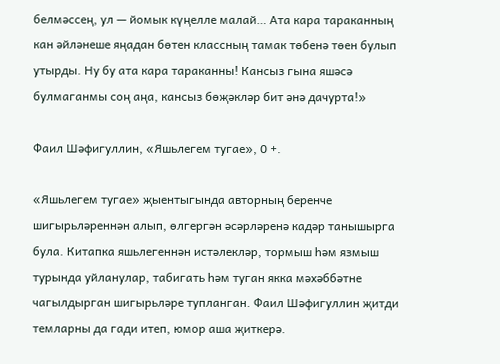белмәссең, ул — йомык күңелле малай… Ата кара тараканның кан әйләнеше яңадан бөтен классның тамак төбенә төен булып утырды. Ну бу ата кара тараканны! Кансыз гына яшәсә булмаганмы соң аңа, кансыз бөҗәкләр бит әнә дачурта!»

Фаил Шәфигуллин, «Яшьлегем тугае», 0 +.

«Яшьлегем тугае» җыентыгында авторның беренче шигырьләреннән алып, өлгергән әсәрләренә кадәр танышырга була. Китапка яшьлегеннән истәлекләр, тормыш һәм язмыш турында уйланулар, табигать һәм туган якка мәхәббәтне чагылдырган шигырьләре тупланган. Фаил Шәфигуллин җитди темларны да гади итеп, юмор аша җиткерә.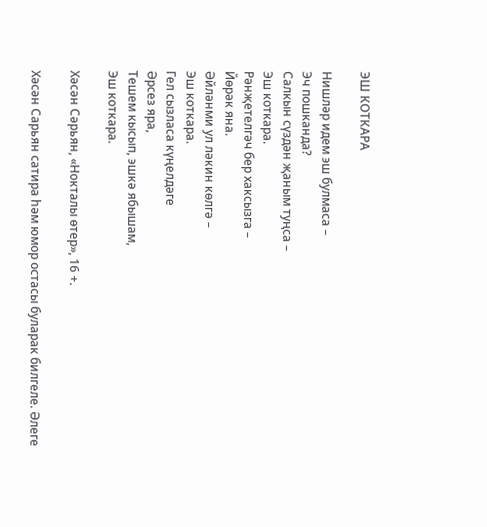ЭШ КОТКАРА

Нишләр идем эш булмаса –
Эч пошканда?
Салкын сүздән җаным туңса –
Эш коткара.
Рәнҗетелгәч бер хаксызга –
Йөрәк яна.
Әйләнми ул ләкин көлгә –
Эш коткара.
Гел сызласа күңелдәге
Әрсез яра,
Тешем кысып, эшкә ябышам,
Эш коткара.

Хәсән Сәрьян, «Нокталы өтер», 16 +.

Хәсән Сарьян сатира һәм юмор остасы буларак билгеле. Әлеге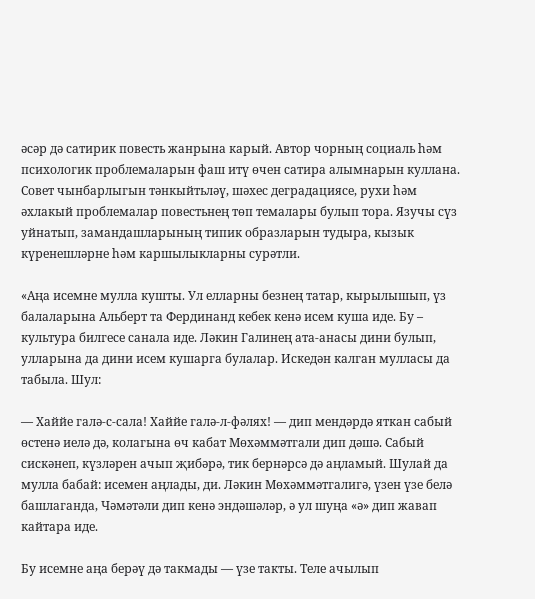әсәр дә сатирик повесть жанрына карый. Автор чорның социаль һәм психологик проблемаларын фаш итү өчен сатира алымнарын куллана. Совет чынбарлыгын тәнкыйтьләү, шәхес деградациясе, рухи һәм әхлакый проблемалар повестьнең төп темалары булып тора. Язучы сүз уйнатып, замандашларының типик образларын тудыра, кызык күренешләрне һәм каршылыкларны сурәтли.

«Аңа исемне мулла кушты. Ул елларны безнең татар, кырылышып, үз балаларына Альберт та Фердинанд кебек кенә исем куша иде. Бу – культура билгесе санала иде. Ләкин Галинең ата-анасы дини булып, улларына да дини исем кушарга булалар. Искедән калган мулласы да табыла. Шул:

— Хаййе галә-с-сала! Хаййе галә-л-фәлях! — дип мендәрдә яткан сабый өстенә иелә дә, колагына өч кабат Мөхәммәтгали дип дәшә. Сабый сискәнеп, күзләрен ачып җибәрә, тик бернәрсә дә аңламый. Шулай да мулла бабай: исемен аңлады, ди. Ләкин Мөхәммәтгалигә, үзен үзе белә башлаганда, Чәмәтәли дип кенә эндәшәләр, ә ул шуңа «ә» дип жавап кайтара иде.

Бу исемне аңа берәү дә такмады — үзе такты. Теле ачылып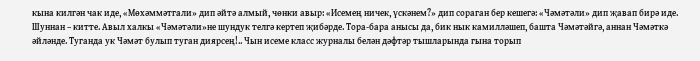кына килгән чак иде, «Мөхәммәтгали» дип әйтә алмый, чөнки авыр: «Исемең ничек, үскәнем?» дип сораган бер кешегә: «Чәмәтәли» дип җавап бирә иде. Шуннан – китте. Авыл халкы «Чәмәтәли»не шундук телгә кертеп җибәрде. Тора-бара анысы да, бик нык камилләшеп, башта Чәмәтәйгә, аннан Чәмәткә әйләнде. Туганда ук Чәмәт булып туган диярсең!.. Чын исеме класс журналы белән дәфтәр тышларында гына торып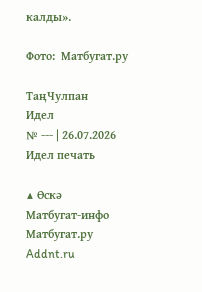калды».

Фото:  Матбугат.ру

ТаңЧулпан
Идел
№ --- | 26.07.2026
Идел печать

▲ Өскә
Матбугат-инфо
Матбугат.ру
Addnt.ru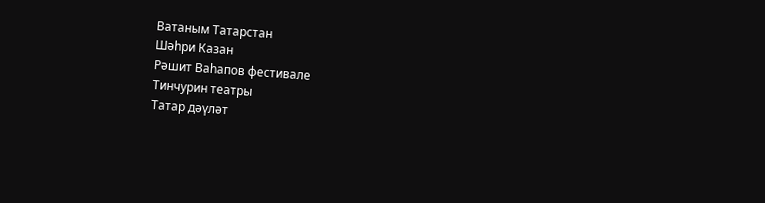Ватаным Татарстан
Шәһри Казан
Рәшит Ваһапов фестивале
Тинчурин театры
Татар дәүләт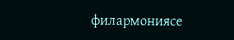филармониясе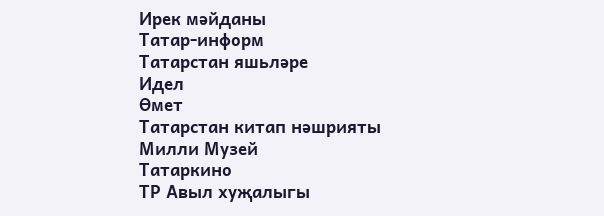Ирек мәйданы
Татар-информ
Татарстан яшьләре
Идел
Өмет
Татарстан китап нәшрияты
Милли Музей
Татаркино
ТР Авыл хуҗалыгы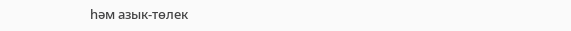һәм азык-төлек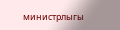министрлыгы